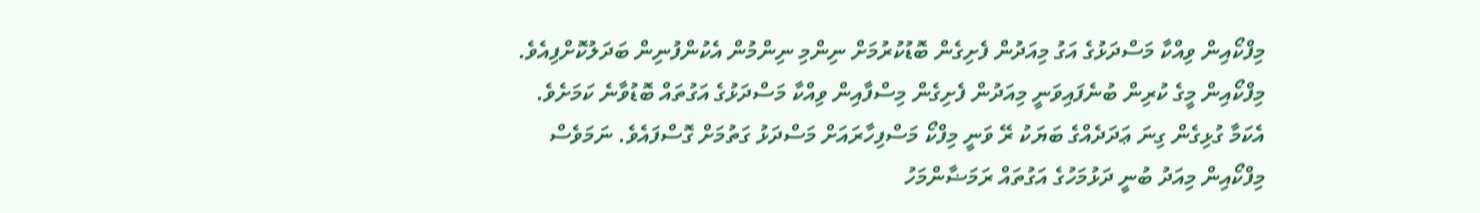މިފްކޯއިން ވިއްކާ މަސްދަޅުގެ އަގު މިއަދުން ފެށިގެން ބޮޑުކުރުމަށް ނިންމި ނިންމުން އެކުންފުނިން ބަދަލުކޮށްފިއެވެ.
މިފްކޯއިން މީގެ ކުރިން ބުނެފައިވަނީ މިއަދުން ފެށިގެން މިސްފާއިން ވިއްކާ މަސްދަޅުގެ އަގުތައް ބޮޑުވާނެ ކަމަށެވެ. އެކަމާ ގުޅިގެން ގިނަ ޢަދަދެއްގެ ބަޔަކު ރޭ ވަނީ މިފްކޯ މަސްފިހާރައަށް މަސްދަޅު ގަތުމަށް ގޮސްފައެވެ. ނަމަވެސް މިފްކޯއިން މިއަދު ބުނީ ދަޅުމަހުގެ އަގުތައް ރަމަޟާންމަހު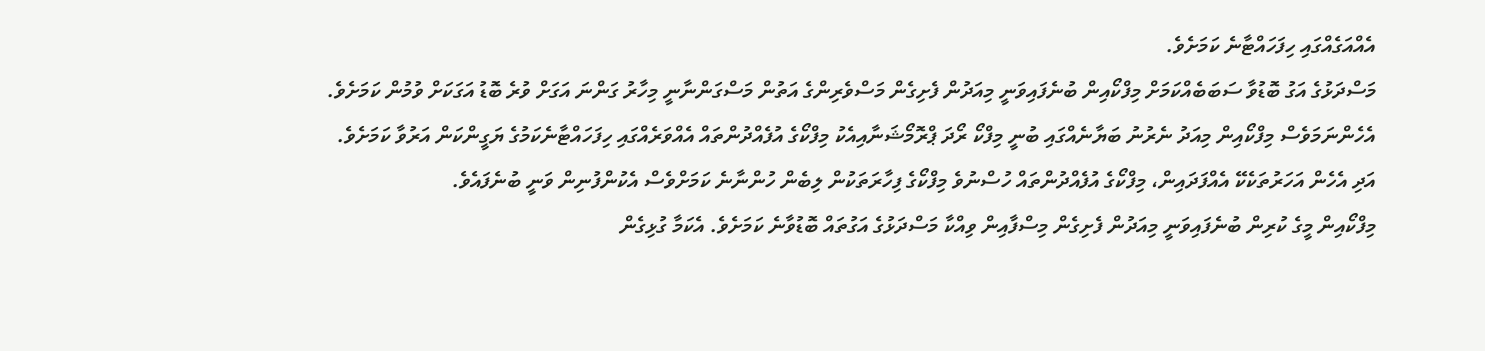އެއްއަގެއްގައި ހިފަހައްޓާނެ ކަމަށެވެ.
މަސްދަޅުގެ އަގު ބޮޑުވާ ސަބަބެއްކަމަށް މިފްކޯއިން ބުނެފައިވަނީ މިއަދުން ފެށިގެން މަސްވެރިންގެ އަތުން މަސްގަންނާނީ މިހާރު ގަންނަ އަގަށް ވުރެ ބޮޑު އަގަކަށް ވުމުން ކަމަށެވެ. އެހެންނަމަވެސް މިފްކޯއިން މިއަދު ނެރުނު ބަޔާނެއްގައި ބުނީ މިފްކޯ ރޯދަ ޕްރޮމޯޝަނާއިއެކު މިފްކޯގެ އުފެއްދުންތައް އެއްވަރެއްގައި ހިފަހައްޓާނެކަމުގެ ޔަގީންކަން އަރުވާ ކަމަށެވެ.
އަދި އެހެން އަހަރުތަކެކޭ އެއްފަދައިން، މިފްކޯގެ އުފެއްދުންތައް ހުސްނުވެ މިފްކޯގެ ފިހާރަތަކުން ލިބެން ހުންނާނެ ކަމަށްވެސް އެކުންފުނިން ވަނީ ބުނެފައެވެ.
މިފްކޯއިން މީގެ ކުރިން ބުނެފައިވަނީ މިއަދުން ފެށިގެން މިސްފާއިން ވިއްކާ މަސްދަޅުގެ އަގުތައް ބޮޑުވާނެ ކަމަށެވެ. އެކަމާ ގުޅިގެން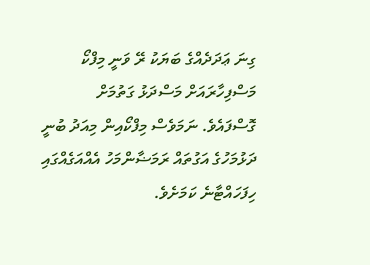ގިނަ ޢަދަދެއްގެ ބަޔަކު ރޭ ވަނީ މިފްކޯ މަސްފިހާރައަށް މަސްދަޅު ގަތުމަށް ގޮސްފައެވެ. ނަމަވެސް މިފްކޯއިން މިއަދު ބުނީ ދަޅުމަހުގެ އަގުތައް ރަމަޟާންމަހު އެއްއަގެއްގައި ހިފަހައްޓާނެ ކަމަށެވެ.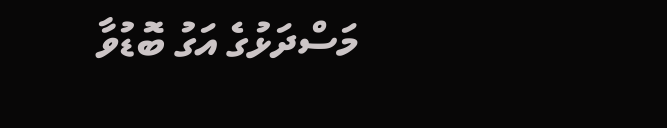މަސްދަޅުގެ އަގު ބޮޑުވާ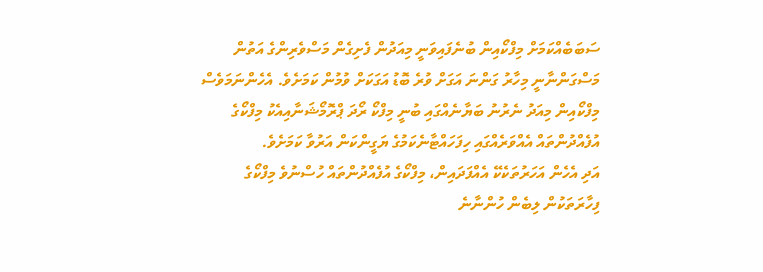ސަބަބެއްކަމަށް މިފްކޯއިން ބުނެފައިވަނީ މިއަދުން ފެށިގެން މަސްވެރިންގެ އަތުން މަސްގަންނާނީ މިހާރު ގަންނަ އަގަށް ވުރެ ބޮޑު އަގަކަށް ވުމުން ކަމަށެވެ. އެހެންނަމަވެސް މިފްކޯއިން މިއަދު ނެރުނު ބަޔާނެއްގައި ބުނީ މިފްކޯ ރޯދަ ޕްރޮމޯޝަނާއިއެކު މިފްކޯގެ އުފެއްދުންތައް އެއްވަރެއްގައި ހިފަހައްޓާނެކަމުގެ ޔަގީންކަން އަރުވާ ކަމަށެވެ.
އަދި އެހެން އަހަރުތަކެކޭ އެއްފަދައިން، މިފްކޯގެ އުފެއްދުންތައް ހުސްނުވެ މިފްކޯގެ ފިހާރަތަކުން ލިބެން ހުންނާނެ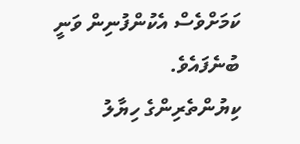ކަމަށްވެސް އެކުންފުނިން ވަނީ ބުނެފައެވެ.
ކިޔުންތެރިންގެ ހިޔާލު